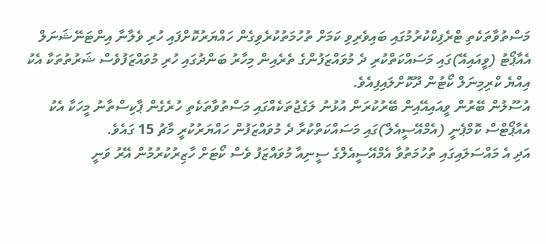މަސްތުވާތަކެތި ޓްރެފިކްކުރުމުގައި ބައިވެރިވި ކަމަށް ތުހުމަތުކުރެވިގެން ހައްޔަރުކޮށްފައި ހުރި ވެލާނާ އިންޓަނޭޝަނަލް އެއާޕޯޓު (ވީއައިއޭ)ގައި މަސައްކަތްކުރި ދެ މުވައްޒަފުންގެ ތެރެއިން މިހާރު ބަންދުގައި ހުރި މުވައްޒަފުވެސް ޝަރުތުތަކާ އެކު އިއްޔެ ކްރިމިނަލް ކޯޓުން ދޫކޮށްލައިފިއެވެ.
އުސޫލުން ބޭރުން ވީއައިއޭއިން ބޭރުކުރަން އުޅުނު ލަގެޖުތަކެއްގައި މަސްތުވާތަކެތި ހުރެގެން ޕާކިސްތާނު މީހަކާ އެކު އެއާޕޯޓްސް ކޮމްޕެނީ (އެމްއޭސީއެލް)ގައި މަސައްކަތްކުރާ ދެ މުވައްޒަފުން ހައްޔަރުކުރީ މާޗު 15 ގައެވެ.
އަދި އެ މައްސަލައިގައި ތުހުމަތުވާ އެމްއޭސީއެލްގެ ސީނިއާ މުވައްޒަފު ވެސް ކޯޓަށް ހާޒިރުކުރުމުން އޭރު ވަނީ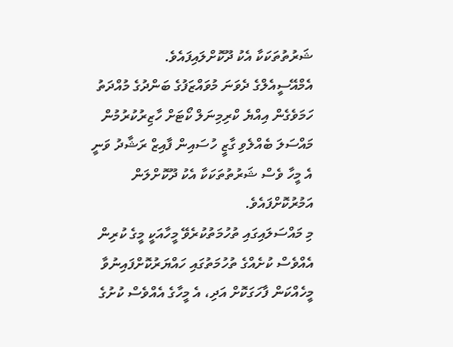ޝަރުތުތަކަކާ އެކު ދޫކޮށްލައިފައެވެ.
އެމްއޭސީއެލްގެ ދެވަނަ މުވައްޒަފުގެ ބަންދުގެ މުއްދަތު ހަމަވެގެން އިއްޔެ ކްރިމިނަލް ކޯޓަށް ހާޒިރުކުރުމުން މައްސަލަ ބެއްލެވި ގާޒީ ހުސައިން ފާއިޒް ރަޝާދު ވަނީ އެ މީހާ ވެސް ޝަރުތުތަކަކާ އެކު ދޫކޮށްލަން އަމުރުކޮށްފައެވެ.
މި މައްސަލައިގައި ތުހުމަތުކުރެވޭ މީހާއަކީ މީގެ ކުރިން އެއްވެސް ކުށެއްގެ ތުހުމަތުގައި ހައްޔަރުކޮށްފައިނުވާ މީހެއްކަން ފާހަގަކޮށް އަދި، އެ މީހާގެ އެއްވެސް ކުށުގެ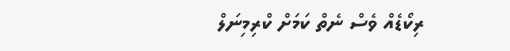ރިކޯޑެއް ވެސް ނެތް ކަމަށް ކްރިމިނަލް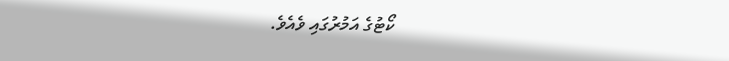ކޯޓުގެ އަމުރުގައި ވެއެވެ.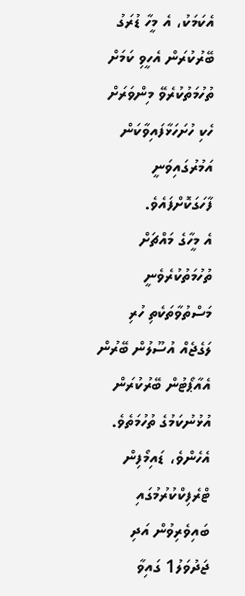އެކަމަކު، އެ މީހާ ޑުރަގު ބޭރުކުރަން އެހީވި ކަމަށް ތުހުމަތުކުރެވޭ މިންވަރަށް ހެކި ހުށަހަޅާފައިވާކަން އަމުރުގައިވަނީ ފާހަގަކޮށްފައެވެ.
އެ މީހާގެ މައްޗަށް ތުހުމަތުކުރެވެނީ މަސްތުވާތަކެތި ހުރި ލަގެޖެއް އުސޫލުން ބޭރުން އެއާޕޯޓުން ބޭރުކުރަން އުޅުނުކަމުގެ ތުހުމަތެވެ. އެހެންވެ، ޑައިމޯފިން ޓްރެފިކްކުރުމުގައި ބައިވެރިވުން އަދި ޖަދުވަލު1 ގައިވާ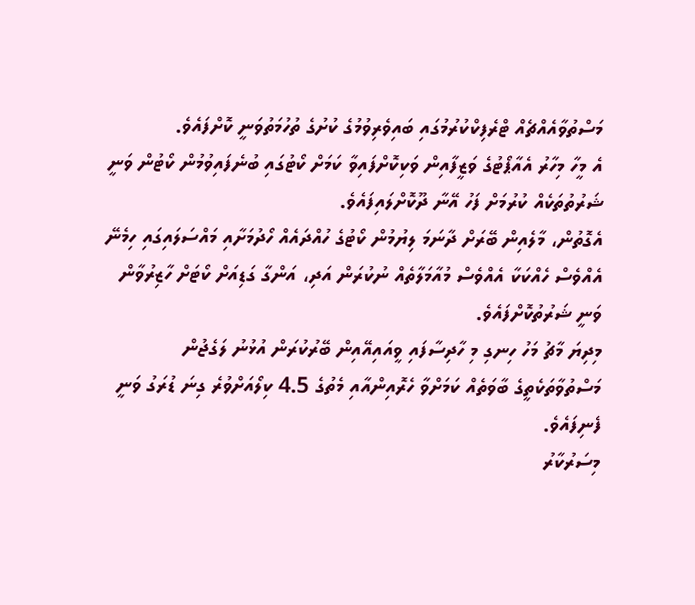މަސްތުވާއެއްޗެއް ޓްރެފިކްކުރުމުގައި ބައިވެރިވުމުގެ ކުށުގެ ތުހުމަތުވަނީ ކޮށްފައެވެ.
އެ މީހާ މިހާރު އެއާޕޯޓުގެ ވަޒީފާއިން ވަކިކޮށްފައިވާ ކަމަށް ކޯޓުގައި ބުނެފައިވުމުން ކޯޓުން ވަނީ ޝަރުތުތަކެއް ކުރުމަށް ފަހު އޭނާ ދޫކޮށްލައިފައެވެ.
އެގޮތުން، މާލެއިން ބޭރަށް ދާނަމަ ލިޔުމުން ކޯޓުގެ ހުއްދައެއް ހޯދުމަށާއި މައްސަލައިގައި ހިމެނޭ އެއްވެސް ހެއްކަކާ އެއްވެސް މުއާމަލާތެއް ނުކުރަން އަދި، އަންގާ ގަޑިއަށް ކޯޓަށް ހާޒިރުވާން ވަނީ ޝަރުތުކޮށްފައެވެ.
މިދިޔަ މާޗު މަހު ހިނގި މި ހާދިސާފައި ވީއައިއޭއިން ބޭރުކުރަން އުޅުނު ލަގެޖުން މަސްތުވާތަކެތީގެ ބާވަތެއް ކަމަށްވާ ހެރޮއިންއާއި މެތުގެ 4.5 ކިލޯއަށްވުރެ ގިނަ ޑުރަގު ވަނީ ފެނިފައެވެ.
މިސަރުކާރު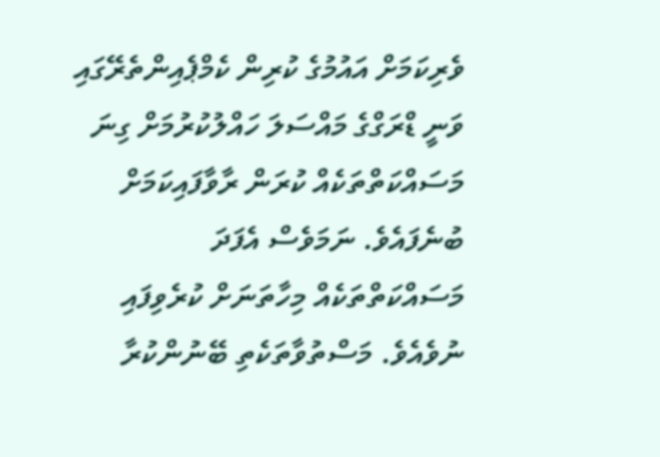ވެރިކަމަށް އައުމުގެ ކުރިން ކެމްޕެއިންތެރޭގައި ވަނީ ޑްރަގްގެ މައްސަލަ ހައްލުކުރުމަށް ގިނަ މަސައްކަތްތަކެއް ކުރަން ރާވާފައިކަމަށް ބުނެފައެވެ. ނަމަވެސް އެފަދަ މަސައްކަތްތަކެއް މިހާތަނަށް ކުރެވިފައި ނުވެއެވެ. މަސްތުވާތަކެތި ބޭނުންކުރާ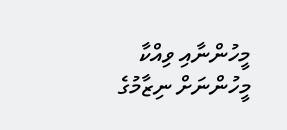މީހުންނާއި ވިއްކާ މީހުންނަށް ނިޒާމުގެ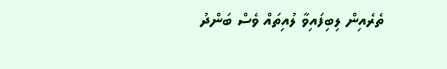ތެރެއިން ލިބިފައިވާ ލުއިތައް ވެސް ބަންދު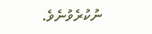ނުކުރެވުނެވެ.